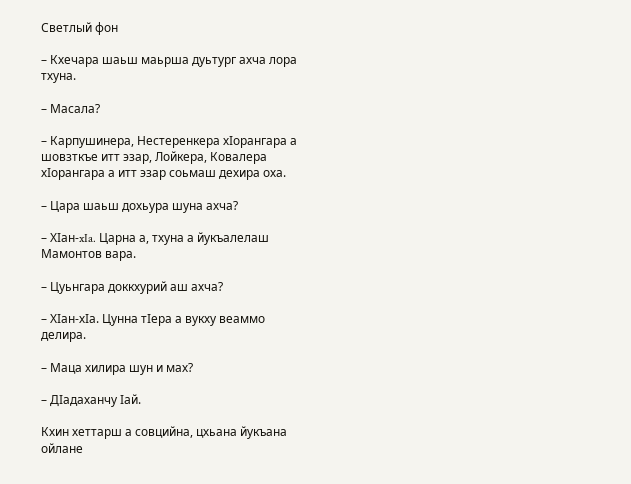Светлый фон

– Кхечара шаьш маьрша дуьтург ахча лора тхуна.

– Масала?

– Карпушинера, Нестеренкера хIорангара а шовзткъе итт эзар, Лойкера, Ковалера хIорангара а итт эзар соьмаш дехира оха.

– Цара шаьш дохьура шуна ахча?

– ХIан-xIa. Царна а, тхуна а йукъалелаш Мамонтов вара.

– Цуьнгара доккхурий аш ахча?

– ХIан-хIа. Цунна тIера а вукху веаммо делира.

– Маца хилира шун и мах?

– ДIадаханчу Iaй.

Кхин хеттарш а совцийна, цхьана йукъана ойлане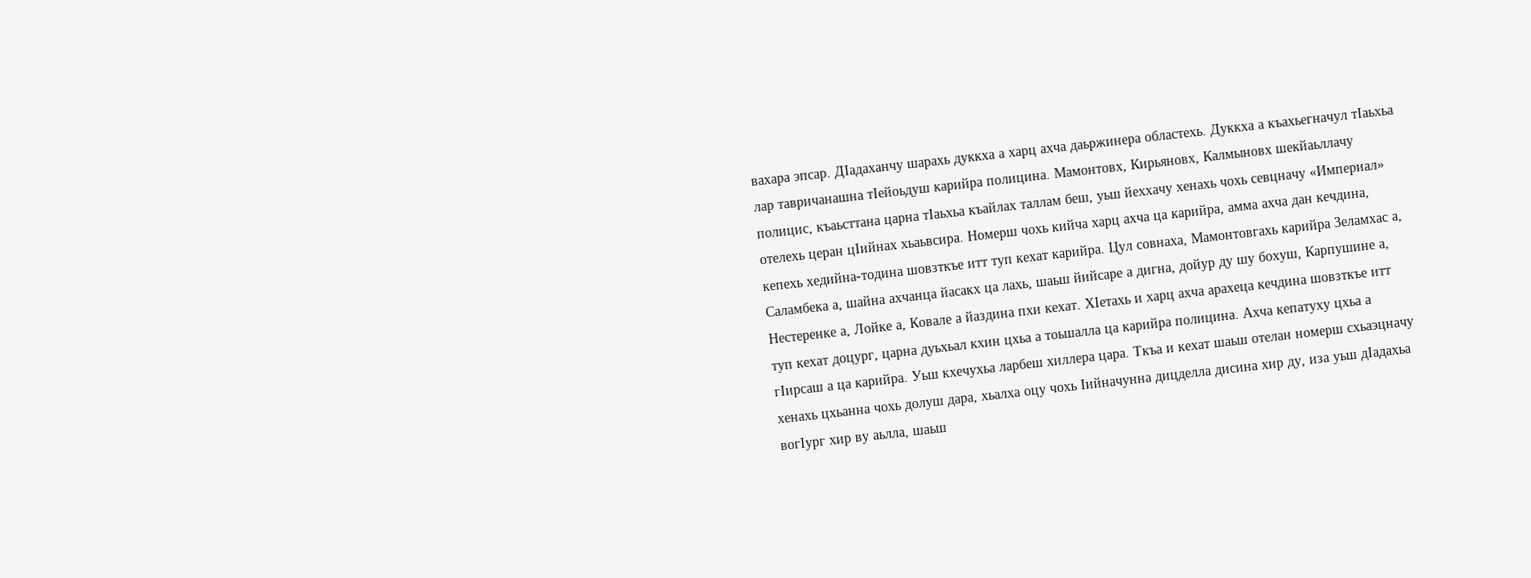вахара эпсар. ДIадаханчу шарахь дуккха а харц ахча даьржинера областехь. Дуккха а къахьегначул тIaьхьa лар тавричанашна тIейоьдуш карийра полицина. Мамонтовх, Кирьяновх, Калмыновх шекйаьллачу полицис, къаьсттана царна тIаьхьа къайлах таллам беш, уьш йеххачу хенахь чохь севцначу «Империал» отелехь церан цIийнах хьаьвсира. Номерш чохь кийча харц ахча ца карийра, амма ахча дан кечдина, кепехь хедийна-тодина шовзткъе итт туп кехат карийра. Цул совнаха, Мамонтовгахь карийра Зеламхас а, Саламбека а, шайна ахчанца йасакх ца лахь, шаьш йийсаре а дигна, дойур ду шу бохуш, Карпушине а, Нестеренке а, Лойке а, Ковале а йаздина пхи кехат. ХIетахь и харц ахча арахеца кечдина шовзткъе итт туп кехат доцург, царна дуьхьал кхин цхьа а тоьшалла ца карийра полицина. Ахча кепатуху цхьа а гIирсаш а ца карийра. Уьш кхечухьа ларбеш хиллера цара. Ткъа и кехат шаьш отелан номерш схьаэцначу хенахь цхьанна чохь долуш дара, хьалха оцу чохь Iийначунна дицделла дисина хир ду, иза уьш дIадахьа вогIург хир ву аьлла, шаьш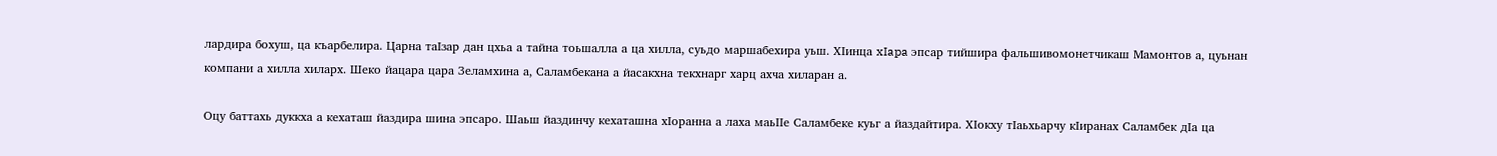лардира бохуш, ца къарбелира. Царна таIзар дан цхьа а тайна тоьшалла а ца хилла, суьдо маршабехира уьш. ХIинца xIapa эпсар тийшира фальшивомонетчикаш Мамонтов а, цуьнан компани а хилла хиларх. Шеко йацара цара Зеламхина а, Саламбекана а йасакхна текхнарг харц ахча хиларан а.

Оцу баттахь дуккха а кехаташ йаздира шина эпсаро. Шаьш йаздинчу кехаташна хIоранна а лаха мaьIIе Саламбеке куьг а йаздайтира. ХIокху тIаьхьарчу кIиранах Саламбек дIа ца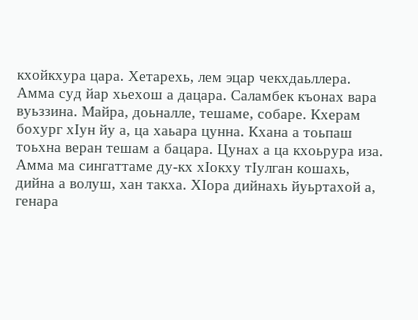кхойкхура цара. Хетарехь, лем эцар чекхдаьллера. Амма суд йар хьехош а дацара. Саламбек къонах вара вуьззина. Майра, доьналле, тешаме, собаре. Кхерам бохург хIун йу а, ца хаьара цунна. Кхана а тоьпаш тоьхна веран тешам а бацара. Цунах а ца кхоьрура иза. Амма ма сингаттаме ду-кх хIокху тIулган кошахь, дийна а волуш, хан такха. ХIора дийнахь йуьртахой а, генара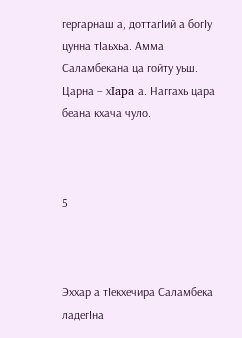гергарнаш а, доттагIий а богIу цунна тIаьхьа. Амма Саламбекана ца гойту уьш. Царна – хIapa а. Наггахь цара беана кхача чуло.



5



Эххар а тIекхечира Саламбека ладегIна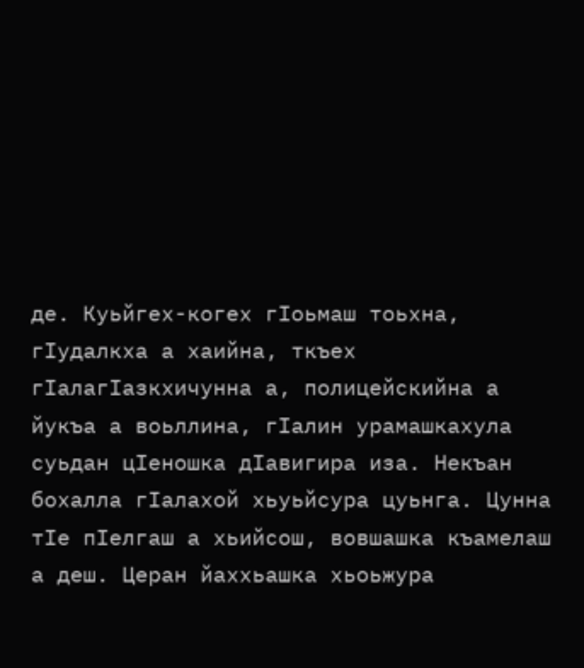де. Куьйгех-когех гIоьмаш тоьхна, гIудалкха а хаийна, ткъех гIалагIазкхичунна а, полицейскийна а йукъа а воьллина, гIалин урамашкахула суьдан цIеношка дIавигира иза. Некъан бохалла гIалахой хьуьйсура цуьнга. Цунна тIе пIелгаш а хьийсош, вовшашка къамелаш а деш. Церан йаххьашка хьоьжура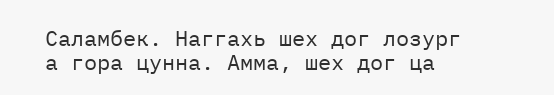Саламбек. Наггахь шех дог лозург а гора цунна. Амма, шех дог ца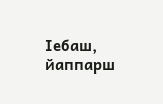Iебаш, йаппарш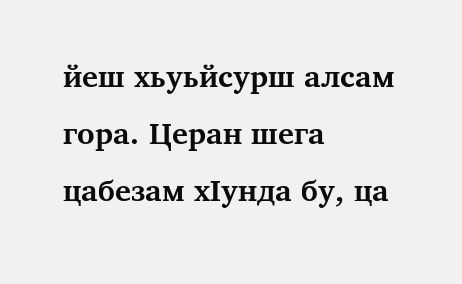йеш хьуьйсурш алсам гора. Церан шега цабезам хIунда бу, ца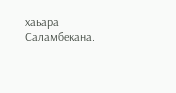хаьара Саламбекана.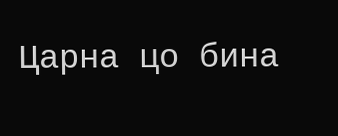Царна цо бина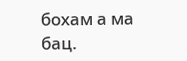бохам а ма бац.